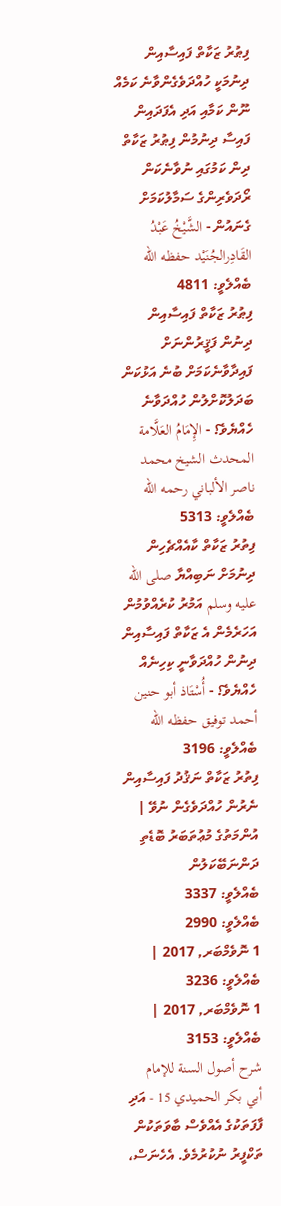ފިޠުރު ޒަކާތް ފައިސާއިން ދިނުމަކީ ހުއްދަވެގެންވާނެ ކަމެއް ނޫން ކަމާއި އަދި އެފަދައިން ފައިސާ ދިނުމުން ފިޠުރު ޒަކާތް ދިން ކަމުގައި ނުވާނެކަން ރޯދަވެރިންގެ ސަމާލުކަމަށް ގެނައުން - الشَّيْخُ عَبْدُ القَادِرالجُنَيْد حفظه الله
ބެއްލެވީ: 4811
ފިޠުރު ޒަކާތް ފައިސާއިން ދިނުން ފަޤީރުންނަށް ފައިދާވާނެކަމަށް ބުނެ އަޅުކަން ބަދަލުކޮށްލުން ހުއްދަވާނެ ހެއްޔެވެ؟ - الإِمَامُ العَلَّامة المحدث الشيخ محمد ناصر الألباني رحمه الله
ބެއްލެވީ: 5313
ފިތުރު ޒަކާތް ކާއެއްޗެހިން ދިނުމަށް ނަބިއްޔާ صلى الله عليه وسلم އަމުރު ކުރެއްވުމުން އަހަރެމެން އެ ޒަކާތް ފައިސާއިން ދިނުން ހުއްދަވާނީ ކިހިނެއް ހެއްޔެވެ؟ - أُسْتَاذ أبو حنين أحمد توفيق حفظه الله
ބެއްލެވީ: 3196
ފިތުރު ޒަކާތް ނަޤުދު ފައިސާއިން ނެރުން ހުއްދަވެގެން ނުވޭ | އުންމަތުގެ މުޢުތަބަރު ބޮޑެތި ދަންނަބޭކަލުން
ބެއްލެވީ: 3337
ބެއްލެވީ: 2990
1 ނޮވެމްބަރ, 2017 |
ބެއްލެވީ: 3236
1 ނޮވެމްބަރ, 2017 |
ބެއްލެވީ: 3153
شرح أصول السنة للإمام أبي بكر الحميدي 15 - އަދި ފާފަތަކުގެ އެއްވެސް ބާވަތަކުން ތަކްފީރު ނުކުރުމެވެ. އެހެނަސް،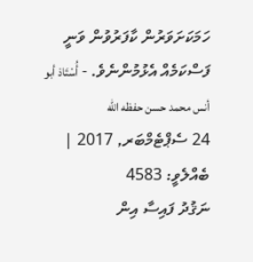ހަމަކަށަވަރުން ކާފަރުވުން ވަނީ ފަސްކަމެއް އެޅުމުންނެވެ. - أُسْتَاذ أبو أنس محمد حسن حفظه الله
24 ސެޕްޓެމްބަރ, 2017 |
ބެއްލެވީ: 4583
ނަޤުދު ފައިސާ އިން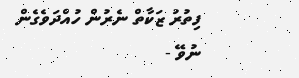ފިތުރު ޒަކާތް ނެރުން ހުއްދަވެގެން ނުވޭ -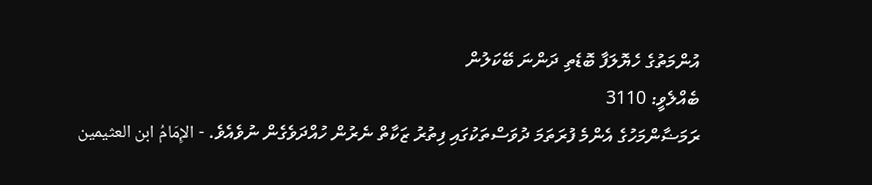އުންމަތުގެ ހެޔޮލަފާ ބޮޑެތި ދަންނަ ބޭކަލުން
ބެއްލެވީ: 3110
ރަމަޟާންމަހުގެ އެންމެ ފުރަތަމަ ދުވަސްތަކުގައި ފިތުރު ޒަކާތް ނެރުން ހުއްދަވެގެން ނުވެއެވެ. - الإِمَامُ ابن العثيمين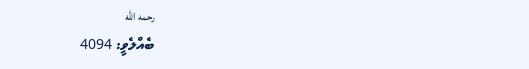رحمه الله
ބެއްލެވީ: 4094